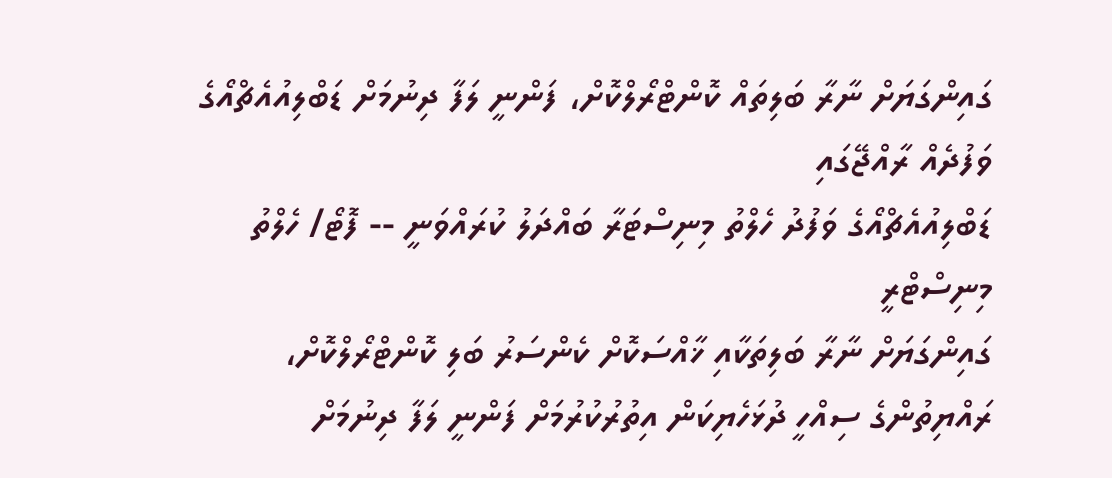ގައިންގަޔަށް ނާރާ ބަލިތައް ކޮންޓްރޯލްކޮށް، ފަންނީ ލަފާ ދިނުމަށް ޑަބްލިއުއެޗްއޯގެ ވަފުދެއް ރާއްޖޭގައި
ޑަބްލިއުއެޗްއޯގެ ވަފުދު ހެލްތު މިނިސްޓަރާ ބައްދަލު ކުރައްވަނީ -- ފޮޓޯ/ ހެލްތު މިނިސްޓްރީ
ގައިންގަޔަށް ނާރާ ބަލިތަކާއި ޚާއްސަކޮށް ކެންސަރު ބަލި ކޮންޓްރޯލްކޮށް، ރައްޔިތުންގެ ސިއްހީ ދުޅަހެޔިކަން އިތުރުކުރުމަށް ފަންނީ ލަފާ ދިނުމަށް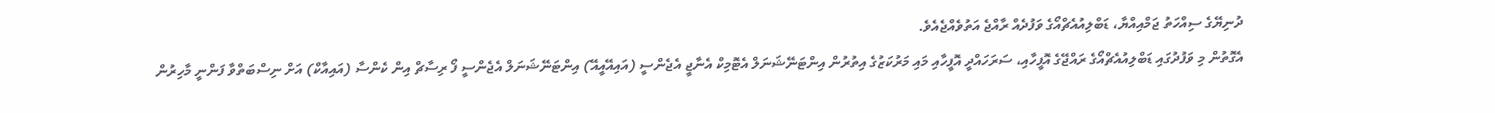ދުނިޔޭގެ ސިއްހަތު ޖަމްއިއްޔާ، ޑަބްލިއުއެޗްއޯގެ ވަފުދެއް ރާއްޖެ އަތުވެއްޖެއެވެ.
އެގޮތުން މި ވަފުދުގައި ޑަބްލިއުއެޗްއޯގެ ރައްޖޭގެ އޮފީހާއި، ސަރަހައްދީ އޮފީހާއި މައި މަރުކަޒުގެ އިތުރުން އިންޓަނޭޝަނަލް އެޓޮމިކް އެނާޖީ އެޖެންސީ (އައިއޭއީއޭ) އިންޓަނޭޝަނަލް އެޖެންސީ ފޯ ރިސާޗް އިން ކެންސާ (އައިއާކް) އަށް ނިސްބަތްވާ ފަންނީ މާހިރުން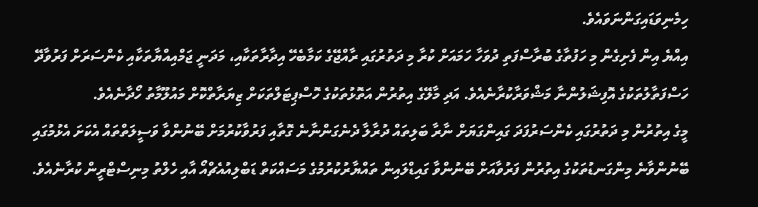ހިމެނިވަޑައިގަންނަވައެވެ.
އިއްޔެ އިން ފެށިގެން މި ހަފުތާގެ ބުރާސްފަތި ދުވަހާ ހަމައަށް ކުރާ މި ދަތުރުގައި ރާއްޖޭގެ ކަމާބެހޭ އިދާރާތަކާއި، މަދަނީ ޖަމްއިއްޔާތަކާއި ކެންސަރަށް ފަރުވާދޭ ހަސްފަތާލުތަކުގެ އޮފިޝަލުންނާ މަޝްވަރާކުރާނެއެވެ. އަދި މާލޭގެ އިތުރުން އަތޮޅުތަކުގެ ހޮސްޕިޓަލްތަކަށް ޒިޔަރާތްކޮށް މައުލޫމާތު ހޯދާނެއެވެ.
މީގެ އިތުރުން މި ދަތުރުގައި ކެންސަރުފަދަ ގައިންގަޔަށް ނާރާ ބަލިތައް ދުރާލާ ދެނެގަންނާނެ ގޮތާއި ފަރުވާކުރުމަށް ބޭނުންވާ ވަސީލަތްތައް އެކަށަ އެޅުމުގައި ބޭނުންވާނެ މިންގަނޑުތަކުގެ އިތުރުން ފަރުވާއަށް ބޭނުންވާ ގައިޑްލައިން ތައްޔާރުކުރުމުގެ މަސައްކަތް ޑަބްލިއުއެޗްއޯ އާއި ހެލްތު މިނިސްޓްރީން ކުރާނެއެވެ.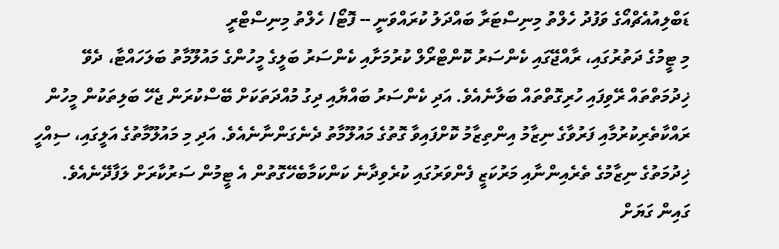ޑަބްލިއުއެޗްއޯގެ ވަފުދު ހެލްތު މިނިސްޓަރާ ބައްދަލު ކުރައްވަނީ -- ފޮޓޯ/ ހެލްތު މިނިސްޓްރީ
މި ޓީމުގެ ދަތުރުގައި، ރާއްޖޭގައި ކެންސަރު ކޮންޓްރޯލް ކުރުމަށާއި ކެންސަރު ބަލީގެ މީހުންގެ މައުލޫމާތު ބަލަހައްޓާ، ދެވޭ ޚިދުމަތްތައް ރޭވިފައި ހުރިގޮތްތައް ބަލާނެއެވެ. އަދި ކެންސަރު ބައްޔާއި ދިގު މުއްދަތަކަށް ބޭސްކުރަން ޖެހޭ ބަލިތަކުން މީހުން ރައްކާތެރިކުރުމާއި ފަރުވާގެ ނިޒާމު އިންތިޒާމު ކޮށްފައިވާ ގޮތުގެ މައުލޫމާތު ދެނެގަންނާނެއެވެ. އަދި މި މައުލޫމާތުގެ އަލީގައި، ސިއްހީ ޚިދުމަތުގެ ނިޒާމުގެ ތެރެއިންނާއި މަރުކަޒީ ފެންވަރުގައި ކުރެވިދާނެ ކަންކަމާބެހޭގޮތުން އެ ޓީމުން ސަރުކާރަށް ލަފާދޭނެއެވެ.
ގައިން ގަޔަށް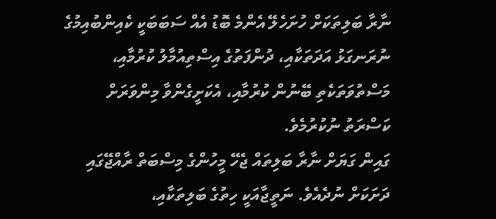ނާރާ ބަލިތަކަށް ހުށަހެލޭ އެންމެ ބޮޑު އެއް ސަބަބަކީ ކެއިންބުއިމުގެ ނުރަނގަޅު އަދަތަކާއި، ދުންފަތުގެ އިސްތިއުމާލު ކުރުމާއި، މަސްތުވަތަކެތި ބޭނުން ކުރުމާއި، އެކަށީގެންވާ މިންވަރަށް ކަސްރަތު ނުކުރުމެވެ.
ގައިން ގަޔަށް ނާރާ ބަލިތައް ޖެހޭ މީހުންގެ މިސްބަތް ރާއްޖޭގައި ދަށަކަށް ނުދެއެވެ. ނަތީޖާއަކީ ހިތުގެ ބަލިތަކާއި،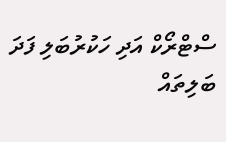ސްޓްރޯކް އަދި ހަކުރުބަލި ފަދަ ބަލިތައް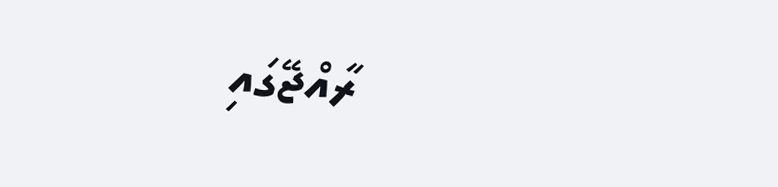ރާއްޖޭގައި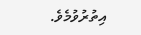އިތުރުވުމެވެ.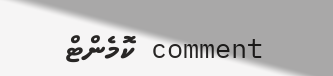comment ކޮމެންޓް